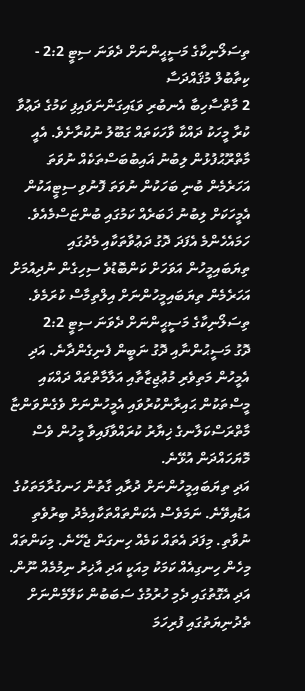ތިސަލޯނިކާގެ މަސީޙީންނަށް ދެވަނަ ސިޓީ 2:2 - ކިތާބުލް މުޤައްދަސާ
2 މާތްސާހިބާ އެނބުރި ވަޑައިގަންނަވައިފި ކަމުގެ ދަޢުވާ ކުރާ މީހަކު ދައްކާ ވާހަކަތައް ގަބޫލު ނުކުރާށެވެ. އެއީ މާތްރޫޙުފުޅުން ލިބުނު ޣައިބުބަސްތަކެއް ނުވަތަ އަހަރެމެން ބުނި ބަހަކުން ނުވަތަ ފޮނުވި ސިޓީއަކުން އެމީހަކަށް ލިބުނު ޚަބަރެއް ކަމުގައި ބުންޏަސްމެއެވެ. ހަމައެހެންމެ އެފަދަ ދޮގު ދަޢުވާތަކާއި މެދުގައި ތިޔަބައިމީހުން އަވަހަށް ކަންބޮޑުވެ ސިހިގެން ނުދިއުމަށް އަހަރެމެން ތިޔަބައިމީހުންނަށް އިލްތިމާސް ކުރަމެވެ.
ތިސަލޯނިކާގެ މަސީޙީންނަށް ދެވަނަ ސިޓީ 2:2
ދޮގު މަސީޙުންނާއި ދޮގު ނަބީން ފެނިގެންދާނެ. އަދި އެމީހުން މަތިވެރި މުޢުޖިޒާތާއި އަލާމާތްތައް ދައްކައި މީސްތަކުން ޙައިރާންކުރުވައި އެމީހުންނަށް ވެގެންވަންޏާ މާތްރަސްކަލާނގެ ޚިޔާރު ކުރައްވާފައިވާ މީހުން ވެސް މޮޔަހައްދަން އުޅޭނެ.
އަދި ތިޔަބައިމީހުންނަށް ދުރާއި ގާތުން ހަނގުރާމަތަކުގެ އަޑުއިވޭނެ. ނަމަވެސް އެކަންތައްތަކާއިމެދު ބިރުވެތި ނުވާތި. މިފަދަ އެތައް ކަމެއް ހިނގަން ޖެހޭނެ. މިކަންތައް މިހެން ހިނގިއެއް ކަމަކު މިއަކީ އަދި އާޚިރު ނިމުމެއް ނޫން.
އަދި އެގޮތުގައި ދެމި ހުރުމުގެ ސަބަބުން ކަލޭމެންނަށް ތެދުނިޔަތުގައި ފުރިހަމަ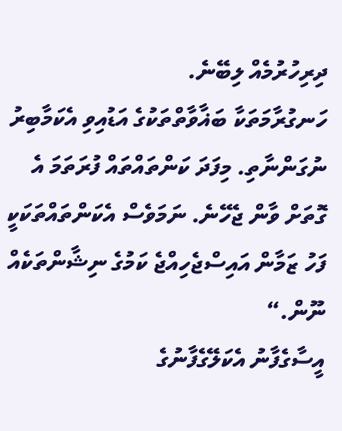ދިރިހުރުމެއް ލިބޭނެ.
ހަނގުރާމަތަކާ ބަޣާވާތްތަކުގެ އަޑުއިވި އެކަމާބިރު ނުގަންނާތި. މިފަދަ ކަންތައްތައް ފުރަތަމަ އެ ގޮތަށް ވާން ޖެހޭނެ. ނަމަވެސް އެކަންތައްތަކަކީ ފަހު ޒަމާން އައިސްޖެހިއްޖެ ކަމުގެ ނިޝާންތަކެއް ނޫން.“
އީސާގެފާނު އެކަލޭގެފާނުގެ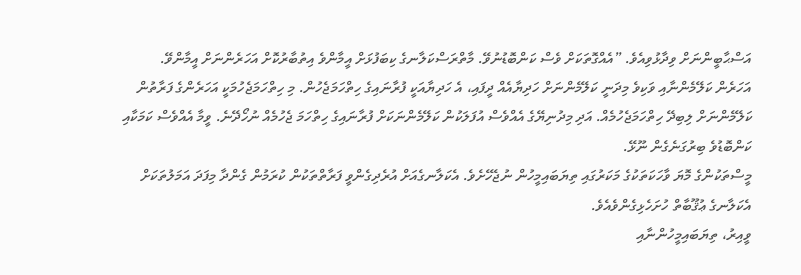އަސްޙާބީންނަށް ވިދާޅުވިއެވެ. ”އެއްގޮތަކަށް ވެސް ކަންބޮޑުނުވޭ. މާތްރަސްކަލާނގެ ކިބަފުޅަށް އީމާންވެ އިތުބާރުކޮށް އަހަރެންނަށް އީމާންވޭ.
އަހަރެން ކަލޭމެންނާއި ވަކިވެ މިދަނީ ކަލޭމެންނަށް ހަދިޔާއެއް ދީފައި، އެ ހަދިޔާއަކީ ފުރާނައިގެ ހިތްހަމަޖެހުން. މި ހިތްހަމަޖެހުމަކީ އަހަރެންގެ ފަރާތުން ކަލޭމެންނަށް ލިބިދޭ ހިތްހަމަޖެހުމެއް. އަދި މިދުނިޔޭގެ އެއްވެސް އުފަލަކުން ކަލޭމެންނަކަށް ފުރާނައިގެ ހިތްހަމަ ޖެހުމެއް ނުހޯދޭނެ. ވީމާ އެއްވެސް ކަމަކާއި ކަންބޮޑުވެ ބިރުގަނެގެން ނޫޅޭ.
މީސްތަކުންގެ މޮޔަ ވާހަކަތަކުގެ މަކަރުގައި ތިޔަބައިމީހުން ނުޖެހޭށެވެ. އެކަލާނގެއަށް އުރެދިގެންވީ ފަރާތްތަކުން ކުރަމުން ގެންދާ މިފަދަ އަމަލުތަކަށް އެކަލާނގެ ޢުޤޫބާތް ހުށަހެޅިގެންވެއެވެ.
ވީއިރު، ތިޔަބައިމީހުންނާއި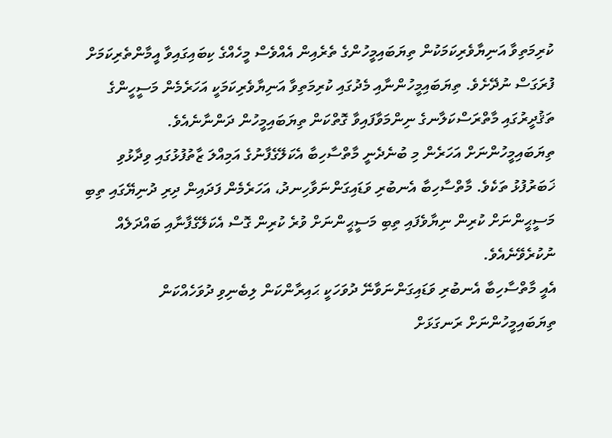ކުރިމަތިވާ އަނިޔާވެރިކަމަކުން ތިޔަބައިމީހުންގެ ތެރެއިން އެއްވެސް މީހެއްގެ ކިބައިގައިވާ އީމާންތެރިކަމަށް ފުރަގަސް ނުދޭށެވެ. ތިޔަބައިމީހުންނާއި މެދުގައި ކުރިމަތިވާ އަނިޔާވެރިކަމަކީ އަހަރެމެން މަސީހީންގެ ތަޤުދީރުގައި މާތްރަސްކަލާނގެ ނިންމަވާފައިވާ ގޮތްކަން ތިޔަބައިމީހުން ދަންނާނެއެވެ.
ތިޔަބައިމީހުންނަށް އަހަރެން މި ބުނެދެނީ މާތްސާހިބާ އެކަލޭގެފާނުގެ އަމިއްލަ ޒާތުފުޅުގައި ވިދާޅުވި ޚަބަރުފުޅު ތަކެވެ. މާތްސާހިބާ އެނބުރި ވަޑައިގަންނަވާހިނދު، އަހަރެމެން ފަދައިން ދިރި ދުނިޔޭގައި ތިބި މަސީޙީންނަށް ކުރިން ނިޔާވެފައި ތިބި މަސީޙީންނަށް ވުރެ ކުރިން ގޮސް އެކަލޭގެފާނާއި ބައްދަލެއް ނުކުރެވޭނެއެވެ.
އެއީ މާތްސާހިބާ އެނބުރި ވަޑައިގަންނަވާނޭ ދުވަހަކީ ޙައިރާންކަން ލިބެނިވި ދުވަހެއްކަން ތިޔަބައިމީހުންނަށް ރަނގަޅަށް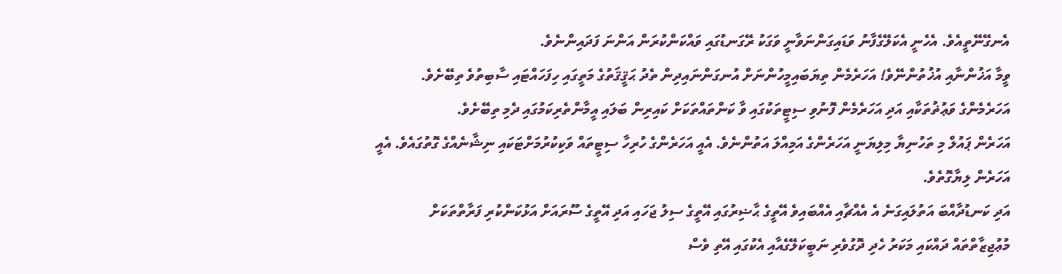އެނގޭނޭތީއެވެ. އެހެނީ އެކަލޭގެފާނު ވަޑައިގަންނަވާނީ ވަގަކު ރޭގަނޑުގައި ވައްކަންކުރަން އަންނަ ފަދައިންނެވެ.
ވީމާ އަޚުންނާއި އުޚުތުންނޭވެ! އަހަރެމެން ތިޔަބައިމީހުންނަށް އުނގަންނައިދިން ތެދު ޙަޤީޤަތުގެ މަތީގައި ހިފަހައްޓައި ސާބިތުވެ ތިބޭށެވެ. އަހަރެމެންގެ ވަޢުޡުތަކާއި އަދި އަހަރެމެން ފޮނުވި ސިޓީތަކުގައި ވާ ކަންތައްތަކަށް ކައިރިން ބަލައި އީމާންތެރިކަމުގައި ދެމި ތިބޭށެވެ.
އަހަރެން ޕައުލް މި ތަހުނިޔާ މިލިޔަނީ އަހަރެންގެ އަމިއްލަ އަތުންނެވެ. އެއީ އަހަރެންގެ ހުރިހާ ސިޓީތައް ވަކިކުރުމަށްޓަކައި ނިޝާނެއްގެ ގޮތުގައެވެ. އެއީ އަހަރެން ލިޔާގޮތެވެ.
އަދި ކަނޑުދާއްބަ އަތުލައިގަނެ އެ އެއްޗާއި އެއްބައިވެ އޭތީގެ ޙާޟިރުގައި އޭތީގެ ސިލު ޖަހައި އަދި އޭތީގެ ސޫރައަށް އަޅުކަންކުރި ފަރާތްތަކަށް މުޢުޖިޒާތްތައް ދައްކައި މަކަރު ހެދި ދޮގުވެރި ނަބީކަލޭގެއާއި އެކުގައި އޭތި ވެސް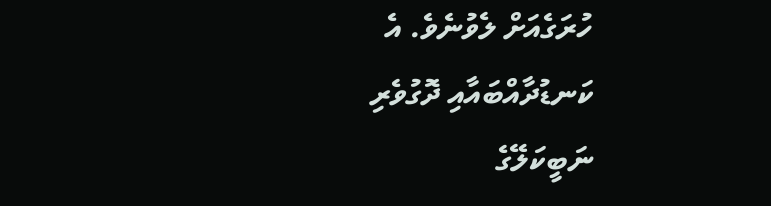ހުރަގެއަށް ލެވުނެވެ. އެ ކަނޑުދާއްބައާއި ދޮގުވެރި ނަބީކަލޭގެ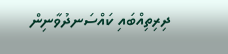ދިރިތިއްބައި ކައްސަނދުވާނިން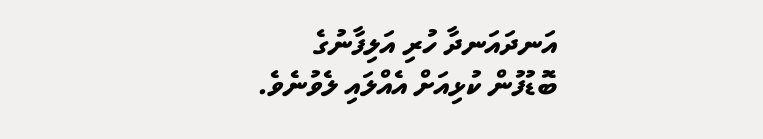އަނދައަނދާ ހުރި އަލިފާނުގެ ބޮޑުފުން ކުޅިއަށް އެއްލައި ލެވުނެވެ.